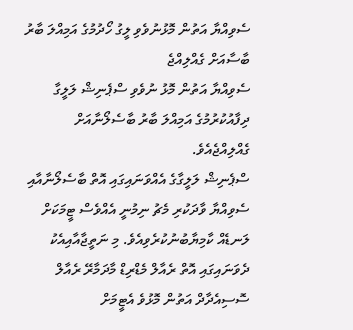ސެވިއްޔާ އަތުން މޮޅުނުވެވި ލީގު ހޯދުމުގެ އަމިއްލަ ބާރު ބާސާއަށް ގެއްލިއްޖެ
ސެވިއްޔާ އަތުން މޮޅު ނުވެވި ސްޕެނިޝް ލަލީގާ ދިފާއުކުރުމުގެ އަމިއްލަ ބާރު ބާސެލޯނާއަށް ގެއްލިއްޖެއެވެ.
ސްޕެނިޝް ލަލީގާގެ އެއްވަނައިގައި އޮތް ބާސެލޯނާއާއި ސެވިއްޔާ ވާދަކުރި މެޗު ނިމުނީ އެއްވެސް ޓީމަކަށް ލަނޑެއް ކާމިޔާބުނުކުރެވިއެވެ. މި ނަތީޖާއާއިއެކު ދެވަނައިގައި އޮތް ރެއާލް މެޑްރިޑް މާދަމާރޭ ރެއާލް ސޮސިއެދާދް އަތުން މޮޅުވެ އެޓީމަށް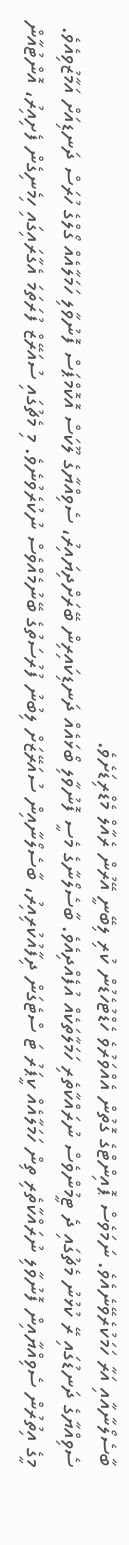ބާސެލޯނާއާއި އަރާ ހަމަކުރެވޭނެއެވެ. ނަމަވެސް ޕޮއިންޓްގެ ގޮތުން އެއްވަރުވެ ހެޑްޓުހެޑުން ކުރި ލިބޭނީ އޭރުން ރެއާލް މެޑްރިޑަށެވެ.
ސެވިއްޔާގެ ދަނޑުގައި ރޭ ކުޅުނު މެޗުގައި ދެ ޓީމުންވެސް ނުރައްކާތެރި ހަމަލާތަކެއް އުފެއްދިއެވެ. ބާސެލޯނާގެ މެސީ ފޮނުވާލި ބޯޅައެއް ދަނޑިކައިރިން ބޭރަށްދިޔައިރު، ސެވިއްޔާގެ ލޫކަސް އޮކޮމްޕަސް ފޮނުވާލި ހަމަލާއެއް ގޯލްގެ ހުރަސް ދަނޑިއަށް އަމާޒުވިއެވެ.
މީގެ އިތުރުން ސެވިއްޔާއިން ފޮނުވާލި ނުރައްކާތެރި ތިން ހަމަލާއެއް ކީޕަރު ޓަ ސްޓެގަން ދިފާއުކުރިއިރު، ބާސެލޯނާއިން ސުއަރޭޒަށް ލިބުނު ފުރުސަތުގެ ބޭނުމެއްވެސް ނުކުރެވުނެވެ. މި މެޗުގައި ސުއަރޭޒް ފުރަތަމަ އެގާރައިގައި ހިމެނިގެން ފެށިއިރު، އޮންޓުއާން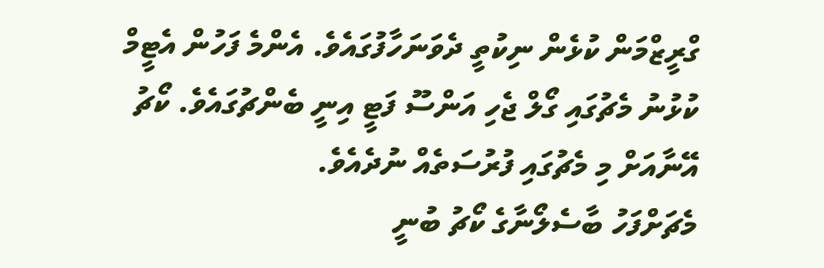ގްރީޒްމަން ކުޅެން ނިކުތީ ދެވަނަހާފުގައެވެ. އެންމެ ފަހުން އެޓީމް ކުޅުނު މެޗުގައި ގޯލް ޖެހި އަންސޫ ފަޓީ އިނީ ބެންޗުގައެވެ. ކޯޗު އޭނާއަށް މި މެޗުގައި ފުރުސަތެއް ނުދެއެވެ.
މެޗަށްފަހު ބާސެލޯނާގެ ކޯޗު ބުނީ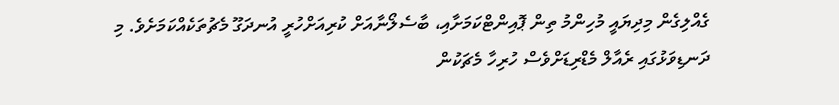ގެއްލިގެން މިދިޔައީ މުހިންމު ތިން ޕޮއިންޓްކަމަށާއި، ބާސެލޯނާއަށް ކުރިއަށްހުރީ އުނދަގޫ މެޗުތަކެއްކަމަށެވެ. މި ދަނޑިވަޅުގައި ރެއާލް މެޑްރިޑަށްވެސް ހުރިހާ މެޗަކުން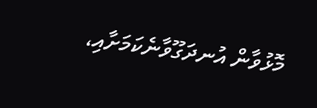މޮޅުވާން އުނދަގޫވާނެކަމަށާއި،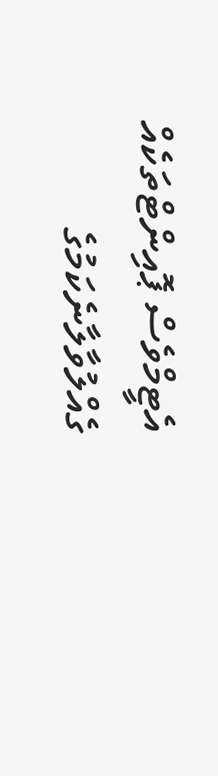އެޓީމްވެސް ޕޮއިންޓްތަކެއް ގެއްލުވާލާނެކަމުގެ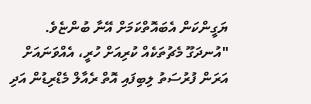ޔަގީންކަން އެބައޮތްކަމަށް އޭނާ ބުންޏެވެ.
"އުނދަގޫ މެޗުތަކެއް ކުރިއަށް ހުރީ، އެއްވަނައަށް އަރަން ފުރުސަތު ލިބިފައި އޮތް ރެއާލް މެޑްރިޑުން އަދި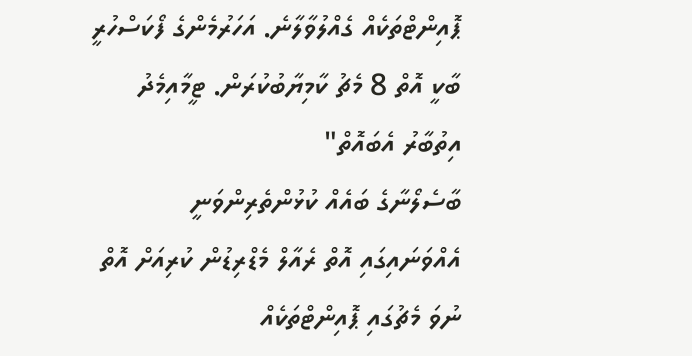ޕޮއިންޓްތަކެއް ގެއްލުވާލާނެ. އަހަރުމެންގެ ފޯކަސްހުރީ ބާކީ އޮތް 8 މެޗު ކާމިޔާބުކުރަން. ޓީމާއިމެދު އިތުބާރު އެބައޮތް"
ބާސެލޯނާގެ ބައެއް ކުޅުންތެރިންވަނީ އެއްވަނައިގައި އޮތް ރެއާލް މެޑްރިޑުން ކުރިއަށް އޮތް ނުވަ މެޗުގައި ޕޮއިންޓްތަކެއް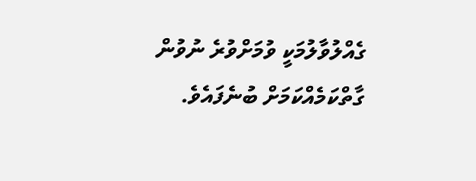ގެއްލުވާލުމަކީ ވުމަށްވުރެ ނުވުން ގާތްކަމެއްކަމަށް ބުނެފައެވެ.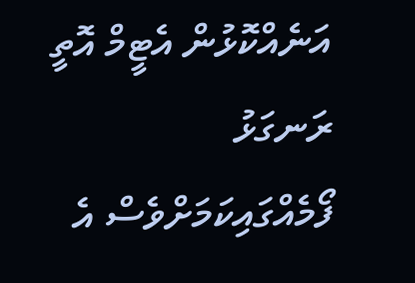އަނެއްކޮޅުން އެޓީމް އޮތީ ރަނގަޅު ފޯމެއްގައިކަމަށްވެސް އެ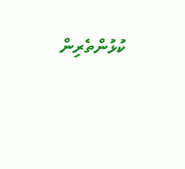ކުޅުންތެރިން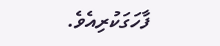ފާހަގަކުރިއެވެ.